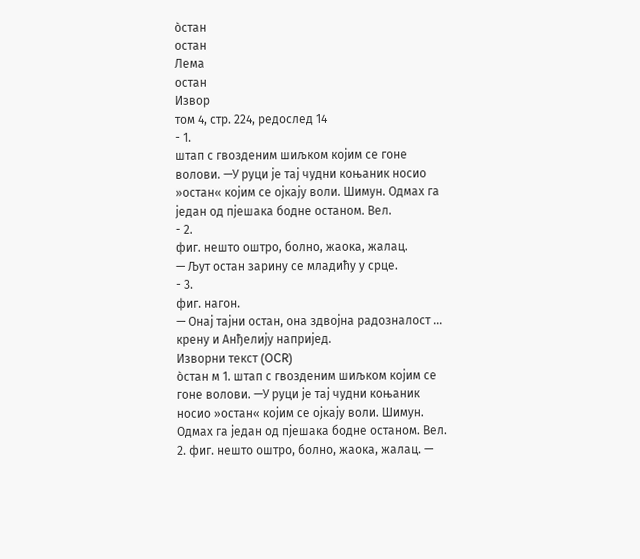о̀стан
остан
Лема
остан
Извор
том 4, стр. 224, редослед 14
- 1.
штап с гвозденим шиљком којим се гоне волови. —У руци је тај чудни коњаник носио »остан« којим се ојкају воли. Шимун. Одмах га један од пјешака бодне останом. Вел.
- 2.
фиг. нешто оштро, болно, жаока, жалац.
— Љут остан зарину се младићу у срце.
- 3.
фиг. нагон.
— Онај тајни остан, она здвојна радозналост ... крену и Анђелију напријед.
Изворни текст (OCR)
о̀стан м 1. штап с гвозденим шиљком којим се гоне волови. —У руци је тај чудни коњаник носио »остан« којим се ојкају воли. Шимун. Одмах га један од пјешака бодне останом. Вел. 2. фиг. нешто оштро, болно, жаока, жалац. —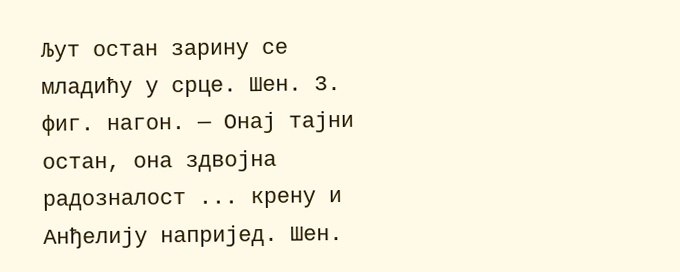Љут остан зарину се младићу у срце. Шен. 3. фиг. нагон. — Онај тајни остан, она здвојна радозналост ... крену и Анђелију напријед. Шен.